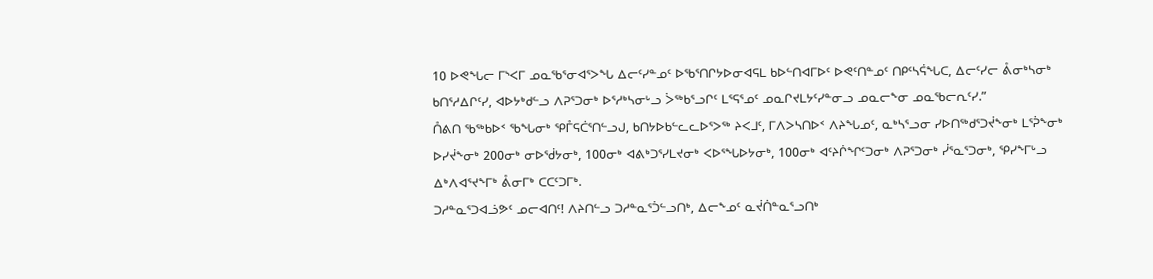10 ᐅᕙᖓᓕ ᒥᔅᐸᒥ ᓄᓇᖃᕐᓂᐊᕐᐳᖓ ᐃᓕᑦᓯᓐᓄᑦ ᐅᖃᕐᑎᒋᔭᐅᓂᐊᕋᒪ ᑲᐅᓪᑎᐊᒥᐅᑦ ᐅᕙᑦᑎᓐᓄᑦ ᑎᑭᑦᓴᕌᖓᑕ, ᐃᓕᑦᓯᓕ ᕔᓂᒃᓴᓂᒃ ᑲᑎᕐᓱᐃᒋᑦᓯ, ᐊᐅᔭᒃᑯᓪᓗ ᐱᕈᕐᑐᓂᒃ ᐅᕐᓱᒃᓴᓂᒡᓗ ᐴᖅᑲᕐᓗᒋᑦ ᒪᕐᕋᕐᓄᑦ ᓄᓇᒋᔪᒪᔭᑦᓯᓐᓂᓗ ᓄᓇᓕᖕᓂ ᓄᓇᖃᓕᕆᑦᓯ.”
ᑍᕕᑎ ᖃᖅᑲᐅᑉ ᖃᖓᓂᒃ ᕿᒤᕋᑖᕐᑎᓪᓗᒍ, ᑲᑎᔭᐅᑲᓪᓚᓚᐅᕐᐳᖅ ᔨᐸᒧᑦ, ᒥᐱᐳᓴᑎᐅᑉ ᐱᔨᖓᓄᑦ, ᓇᒃᓴᕐᓗᓂ ᓯᐅᑎᖅᑯᕐᑐᔫᖕᓂᒃ ᒪᕐᕉᖕᓂᒃ ᐅᓯᔫᖕᓂᒃ 200ᓂᒃ ᓂᐅᖂᔭᓂᒃ, 100ᓂᒃ ᐊᕕᒃᑐᕐᓯᒪᔪᓂᒃ ᐸᐅᕐᖓᐅᔭᓂᒃ, 100ᓂᒃ ᐊᑦᔨᒌᖏᑦᑐᓂᒃ ᐱᕈᕐᑐᓂᒃ ᓰᕐᓇᕐᑐᓂᒃ, ᕿᓯᖕᒥᒡᓗ ᐃᒃᐱᐊᕐᔪᖕᒥᒃ ᕔᓂᒥᒃ ᑕᑕᑦᑐᒥᒃ.
ᑐᓱᓐᓇᕐᑐᐊᓘᕗᑦ ᓄᓕᐊᑎᑦ! ᐱᔨᑎᓪᓗ ᑐᓱᓐᓇᕐᑑᓪᓗᑎᒃ, ᐃᓕᖕᓄᑦ ᓇᔫᑏᓐᓇᕐᓗᑎᒃ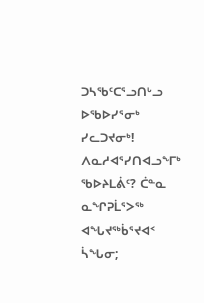ᑐᓴᖃᑦᑕᕐᓗᑎᒡᓗ ᐅᖃᐅᓯᕐᓂᒃ ᓯᓚᑐᔪᓂᒃ!
ᐱᓇᓱᐊᕐᓯᑎᐊᓗᖕᒥᒃ ᖃᐅᔨᒪᕖᑦ? ᑖᓐᓇ ᓇᖏᕈᒫᕐᐳᖅ ᐊᖓᔪᖅᑳᕐᔪᐊᑉ ᓵᖓᓂ;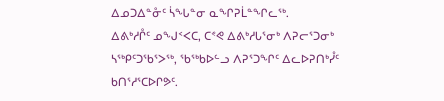ᐃᓄᑐᐃᓐᓁᑦ ᓵᖓᓐᓂ ᓇᖏᕈᒫᓐᖏᓚᖅ.
ᐃᕕᒃᓱᒊᑦ ᓄᖑᑉᐸᑕ, ᑕᕝᕙ ᐃᕕᒃᓱᒐᕐᓂᒃ ᐱᕈᓕᕐᑐᓂᒃ ᓴᖅᑭᑦᑐᖃᕐᐳᖅ, ᖃᖅᑲᐅᓪᓗ ᐱᕈᕐᑐᖏᑦ ᐃᓚᐅᕈᑎᒃᓮᑦ ᑲᑎᕐᓱᕐᑕᐅᒋᕗᑦ.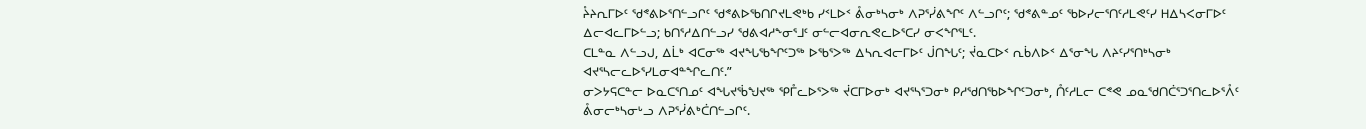ᔧᔨᕆᒥᐅᑦ ᖁᕝᕕᐅᕐᑎᓪᓗᒋᑦ ᖁᕝᕕᐅᖃᑎᒋᔪᒪᕙᒃᑲ ᓯᑉᒪᐅᑉ ᕔᓂᒃᓴᓂᒃ ᐱᕈᕐᓰᕕᖏᑦ ᐱᓪᓗᒋᑦ; ᖁᕝᕕᓐᓄᑦ ᖃᐅᓯᓕᕐᑎᑦᓱᒪᕙᑦᓯ ᕼᐃᓴᐸᓂᒥᐅᑦ ᐃᓕᐊᓚᒥᐅᓪᓗ; ᑲᑎᕐᓱᐃᑎᓪᓗᓯ ᖁᕕᐊᓱᖕᓂᕐᒧᑦ ᓂᓪᓕᐊᓂᕆᕙᓚᐅᕐᑕᓯ ᓂᐸᖏᕐᒪᑦ.
ᑕᒪᓐᓇ ᐱᓪᓗᒍ, ᐃᒫᒃ ᐊᑕᓂᖅ ᐊᔪᖓᖃᖏᑦᑐᖅ ᐅᖃᕐᐳᖅ ᐃᓴᕆᐊᓕᒥᐅᑦ ᒎᑎᖓᑦ; ᔫᓇᑕᐅᑉ ᕆᑳᐱᐅᑉ ᐃᕐᓂᖓ ᐱᔨᑦᓯᕐᑎᒃᓴᓂᒃ ᐊᔪᕐᓴᓕᓚᐅᕐᓯᒪᓂᐊᓐᖏᓚᑎᑦ.”
ᓂᐳᔭᕋᑕᓐᓕ ᐅᓇᑕᕐᑎᓄᑦ ᐊᖓᔪᖄᖑᔪᖅ ᕿᒤᓚᐅᕐᐳᖅ ᔫᑕᒥᐅᓂᒃ ᐊᔪᕐᓴᕐᑐᓂᒃ ᑭᓱᖁᑎᖃᐅᖏᑦᑐᓂᒃ, ᑍᑦᓱᒪᓕ ᑕᕝᕙ ᓄᓇᖁᑎᑖᕐᑐᕐᑎᓚᐅᕐᐰᑦ ᕔᓂᓕᒃᓴᓂᒡᓗ ᐱᕈᕐᓰᕕᒃᑖᑎᓪᓗᒋᑦ.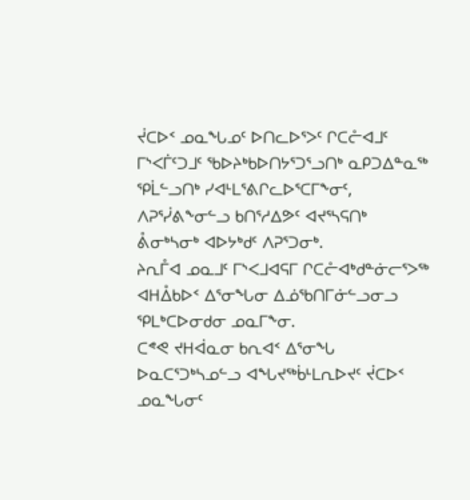ᔫᑕᐅᑉ ᓄᓇᖓᓄᑦ ᐅᑎᓚᐅᕐᐳᑦ ᒋᑕᓔᐊᒧᑦ ᒥᔅᐸᒦᑦᑐᒧᑦ ᖃᐅᔨᒃᑲᐅᑎᔭᕐᑐᕐᓗᑎᒃ ᓇᑭᑐᐃᓐᓇᖅ ᕿᒫᓪᓗᑎᒃ ᓯᐊᒻᒪᕐᕕᒋᓚᐅᕐᑕᒥᖕᓂᑦ, ᐱᕈᕐᓰᕕᖕᓂᓪᓗ ᑲᑎᕐᓱᐃᕗᑦ ᐊᔪᕐᓴᕋᑎᒃ ᕔᓂᒃᓴᓂᒃ ᐊᐅᔭᒃᑯᑦ ᐱᕈᕐᑐᓂᒃ.
ᔨᕆᒤᐊ ᓄᓇᒧᑦ ᒥᔅᐸᒧᐊᕋᒥ ᒋᑕᓔᐊᒃᑯᓐᓃᓕᕐᐳᖅ ᐊᕼᐂᑲᐅᑉ ᐃᕐᓂᖓᓂ ᐃᓅᖃᑎᒥᓃᓪᓗᓂᓗ ᕿᒪᒃᑕᐅᓂᑯᓂ ᓄᓇᒥᖕᓂ.
ᑕᕝᕙ ᔪᕼᐋᓇᓂ ᑲᕆᐊᑉ ᐃᕐᓂᖓ ᐅᓇᑕᕐᑐᒃᓴᓄᓪᓗ ᐊᖓᔪᖅᑳᒻᒪᕆᐅᔪᑦ ᔫᑕᐅᑉ ᓄᓇᖓᓂᑦ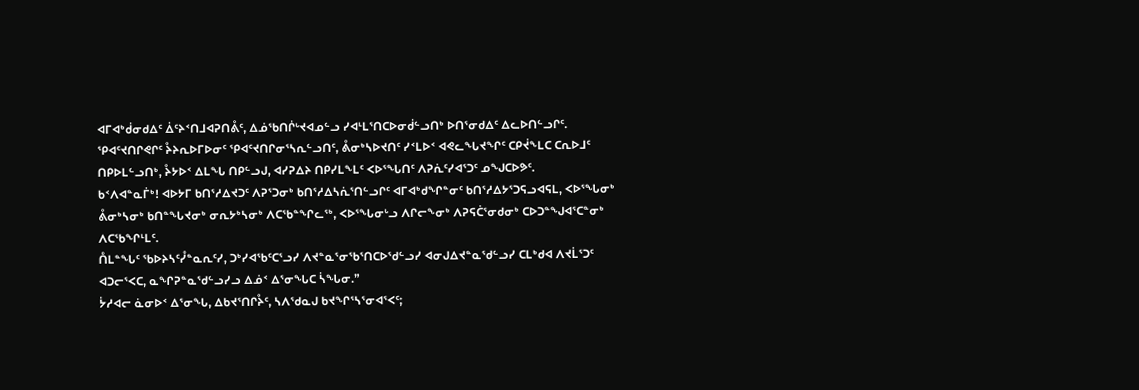ᐊᒥᐊᒃᑰᓂᑯᐃᑦ ᐄᑦᔨᑉᑎᒧᐊᕈᑎᕔᑦ, ᐃᓅᖃᑎᒌᒡᔪᐊᓄᓪᓗ ᓯᐊᒻᒪᕐᑎᑕᐅᓂᑰᓪᓗᑎᒃ ᐅᑎᕐᓂᑯᐃᑦ ᐃᓚᐅᑎᓪᓗᒋᑦ.
ᕿᐊᑦᔪᑎᒋᕙᒋᑦ ᔧᔨᕆᐅᒥᐅᓂᑦ ᕿᐊᑦᔪᑎᒋᓂᕐᓴᕆᓪᓗᑎᑦ, ᕔᓂᒃᓴᐅᔪᑎᑦ ᓯᑉᒪᐅᑉ ᐊᕙᓚᖓᔪᖏᑦ ᑕᑭᔫᖕᒪᑕ ᑕᕆᐅᒧᑦ ᑎᑭᐅᒪᓪᓗᑎᒃ, ᔧᔭᐅᑉ ᐃᒪᖓ ᑎᑭᓪᓗᒍ, ᐊᓯᕈᐃᔨ ᑎᑭᓯᒪᖕᒪᑦ ᐸᐅᕐᖓᑎᑦ ᐱᕈᕇᑦᓯᐊᕐᑐᑦ ᓄᖑᑕᐅᕗᑦ.
ᑲᑉᐱᐊᓐᓇᒦᒃ! ᐊᐅᔭᒥ ᑲᑎᕐᓱᐃᔪᑐᑦ ᐱᕈᕐᑐᓂᒃ ᑲᑎᕐᓱᐃᓴᕇᕐᑎᓪᓗᒋᑦ ᐊᒥᐊᒃᑯᖏᓐᓂᑦ ᑲᑎᕐᓱᐃᔭᕐᑐᕋᓗᐊᕋᒪ, ᐸᐅᕐᖓᓂᒃ ᕔᓂᒃᓴᓂᒃ ᑲᑎᓐᖓᔪᓂᒃ ᓂᕆᔭᒃᓴᓂᒃ ᐱᑕᖃᓐᖏᓚᖅ, ᐸᐅᕐᖓᓂᒡᓗ ᐱᒋᓕᖕᓂᒃ ᐱᕈᕋᑖᕐᓂᑯᓂᒃ ᑕᐅᑐᓐᖑᐊᕐᑕᓐᓂᒃ ᐱᑕᖃᖏᒻᒪᑦ.
ᑍᒪᓐᖓᑦ ᖃᐅᔨᓴᑦᓮᓐᓇᕆᑦᓯ, ᑐᒃᓯᐊᖃᑦᑕᕐᓗᓯ ᐱᔪᓐᓇᕐᓂᖃᕐᑎᑕᐅᖁᓪᓗᓯ ᐊᓂᒍᐃᔪᓐᓇᖁᓪᓗᓯ ᑕᒪᒃᑯᐊ ᐱᔪᒫᕐᑐᑦ ᐊᑐᓕᕐᐸᑕ, ᓇᖏᕈᓐᓇᖁᓪᓗᓯᓗ ᐃᓅᑉ ᐃᕐᓂᖓᑕ ᓵᖓᓂ.”
ᔮᓱᐊᓕ ᓈᓂᐅᑉ ᐃᕐᓂᖓ, ᐃᑲᔪᕐᑎᒋᔧᑦ, ᓴᐱᖁᓇᒍ ᑲᔪᖏᕐᓴᕐᓂᐊᕐᐸᑦ;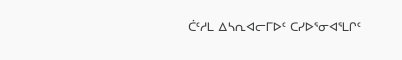ᑖᑦᓱᒪ ᐃᓴᕆᐊᓕᒥᐅᑦ ᑕᓯᐅᕐᓂᐊᕐᒪᒋᑦ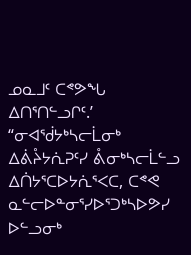ᓄᓇᒧᑦ ᑕᕝᕗᖓ ᐃᑎᕐᑎᓪᓗᒋᑦ.’
“ᓂᐊᖂᔭᒃᓴᓕᒫᓂᒃ ᐃᕖᔧᔭᕇᕈᑦᓯ ᕔᓂᒃᓴᓕᒫᓪᓗ ᐃᑏᔭᕐᑕᐅᔭᕇᕐᐸᑕ, ᑕᕝᕙ ᓇᓪᓕᐅᓐᓂᕐᓯᐅᕐᑐᒃᓴᐅᕗᓯ ᐅᓪᓗᓂᒃ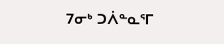7ᓂᒃ ᑐᐲᓐᓇᕐᒥ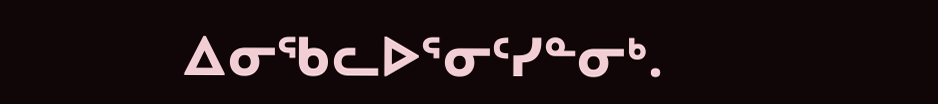ᐃᓂᖃᓚᐅᕐᓂᑦᓯᓐᓂᒃ.